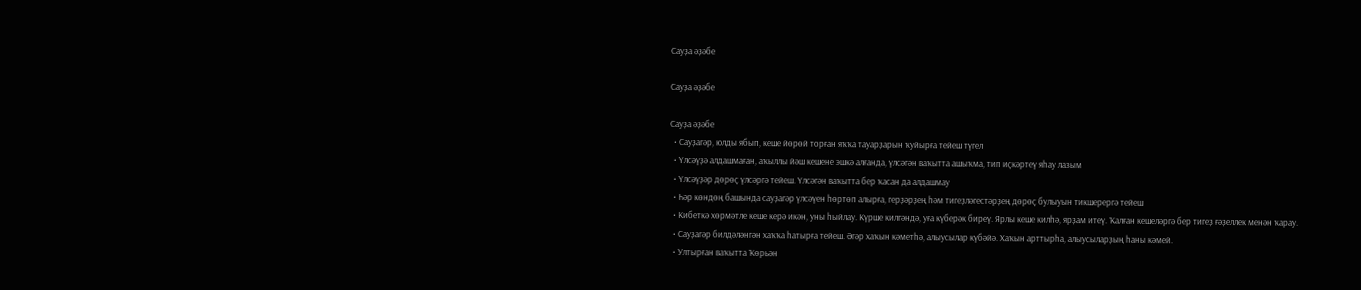Сауҙа әҙәбе

Сауҙа әҙәбе

Сауҙа әҙәбе
  • Сауҙагәр, юлды ябып, кеше йөрөй торған яҡҡа тауарҙарын ҡуйырға тейеш түгел
  • Үлсәүҙә алдашмаған, аҡыллы йәш кешене эшкә алғанда, үлсәгән ваҡытта ашыҡма, тип иҫкәртеү яһау лазым
  • Үлсәүҙәр дөрөҫ үлсәргә тейеш. Үлсәгән ваҡытта бер ҡасан да алдашмау
  • Һәр көндөң башында сауҙагәр үлсәүен һөртөп алырға, герҙәрҙең һәм тигеҙләгестәрҙең дөрөҫ булыуын тикшерергә тейеш
  • Кибеткә хөрмәтле кеше керә икән, уны һыйлау. Күрше килгәндә, уға күберәк биреү. Ярлы кеше килһә, ярҙам итеү. Ҡалған кешеләргә бер тигеҙ ғәҙеллек менән ҡарау.
  • Сауҙагәр билдәләнгән хаҡҡа һатырға тейеш. Әгәр хаҡын кәметһә, алыусылар күбәйә. Хаҡын арттырһа, алыусыларҙың һаны кәмей.
  • Ултырған ваҡытта Ҡөрьән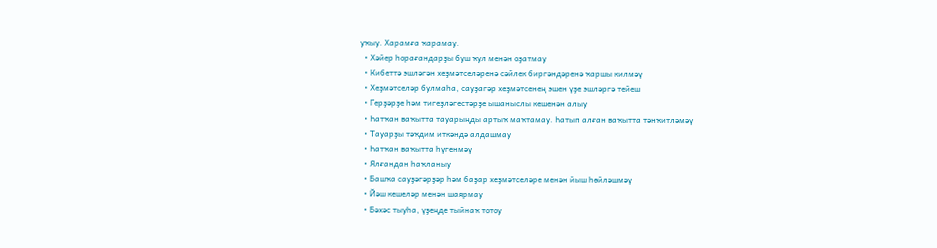уҡыу. Харамға ҡарамау.
  • Хәйер һорағандарҙы буш ҡул менән оҙатмау
  • Кибеттә эшләгән хеҙмәтселәренә сәйлек биргәндәренә ҡаршы килмәү
  • Хеҙмәтселәр булмаһа, сауҙагәр хеҙмәтсенең эшен үҙе эшләргә тейеш
  • Герҙәрҙе һәм тигеҙләгестәрҙе ышаныслы кешенән алыу
  • Һатҡан ваҡытта тауарыңды артыҡ маҡтамау. Һатып алған ваҡытта тәнҡитләмәү
  • Тауарҙы тәҡдим иткәндә алдашмау
  • Һатҡан ваҡытта һүгенмәү
  • Ялғандан һаҡланыу
  • Башҡа сауҙәгәрҙәр һәм баҙар хеҙмәтселәре менән йыш һөйләшмәү
  • Йәш кешеләр менән шаярмау
  • Бәхәс тыуһа, үҙеңде тыйнаҡ тотоу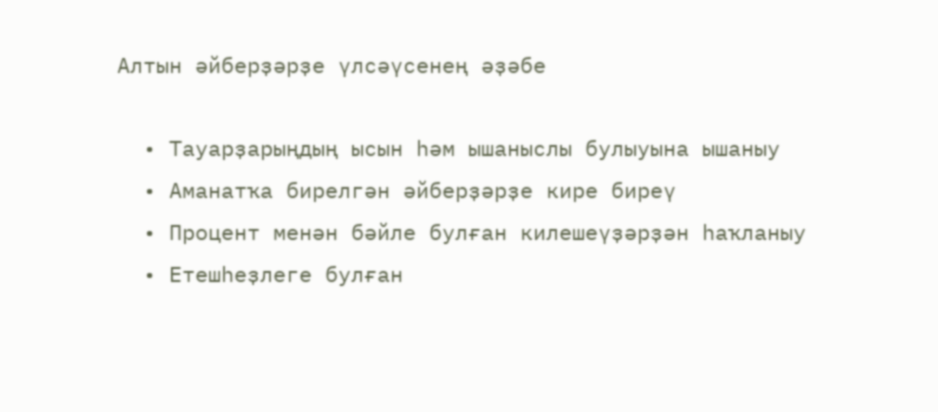Алтын әйберҙәрҙе үлсәүсенең әҙәбе

  • Тауарҙарыңдың ысын һәм ышаныслы булыуына ышаныу
  • Аманатҡа бирелгән әйберҙәрҙе кире биреү
  • Процент менән бәйле булған килешеүҙәрҙән һаҡланыу
  • Етешһеҙлеге булған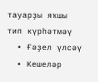тауарҙы яҡшы тип күрһәтмәү
  • Ғәҙел үлсәү
  • Кешеләр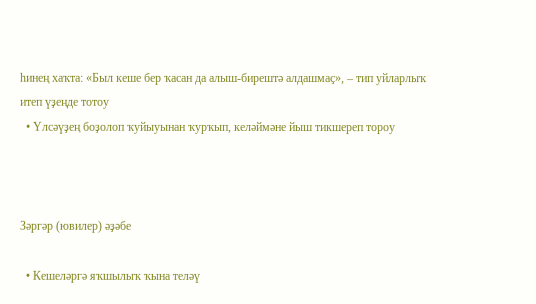һинең хаҡта: «Был кеше бер ҡасан да алыш-бирештә алдашмаҫ», – тип уйларлыҡ итеп үҙеңде тотоу
  • Үлсәүҙең боҙолоп ҡуйыуынан ҡурҡып, келәймәне йыш тикшереп тороу



Зәргәр (ювилер) әҙәбе

  • Кешеләргә яҡшылыҡ ҡына теләү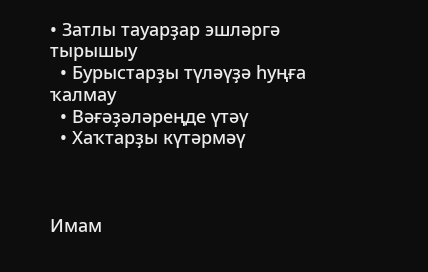• Затлы тауарҙар эшләргә тырышыу
  • Бурыстарҙы түләүҙә һуңға ҡалмау
  • Вәғәҙәләреңде үтәү
  • Хаҡтарҙы күтәрмәү



Имам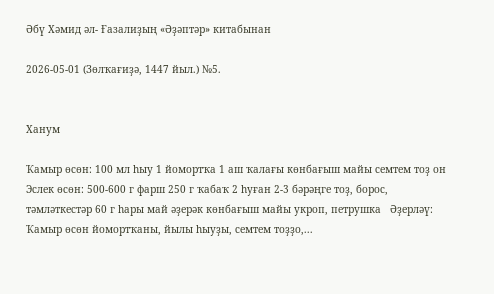Әбү Хәмид әл- Ғазалиҙың «Әҙәптәр» китабынан

2026-05-01 (Зөлҡағиҙә, 1447 йыл.) №5.


Ханум

Ҡамыр өсөн: 100 мл һыу 1 йомортҡа 1 аш ҡалағы көнбағыш майы семтем тоҙ он   Эслек өсөн: 500-600 г фарш 250 г ҡабаҡ 2 һуған 2-3 бәрәңге тоҙ, борос, тәмләткестәр 60 г һары май әҙерәк көнбағыш майы укроп, петрушка   Әҙерләү: Ҡамыр өсөн йомортҡаны, йылы һыуҙы, семтем тоҙҙо,...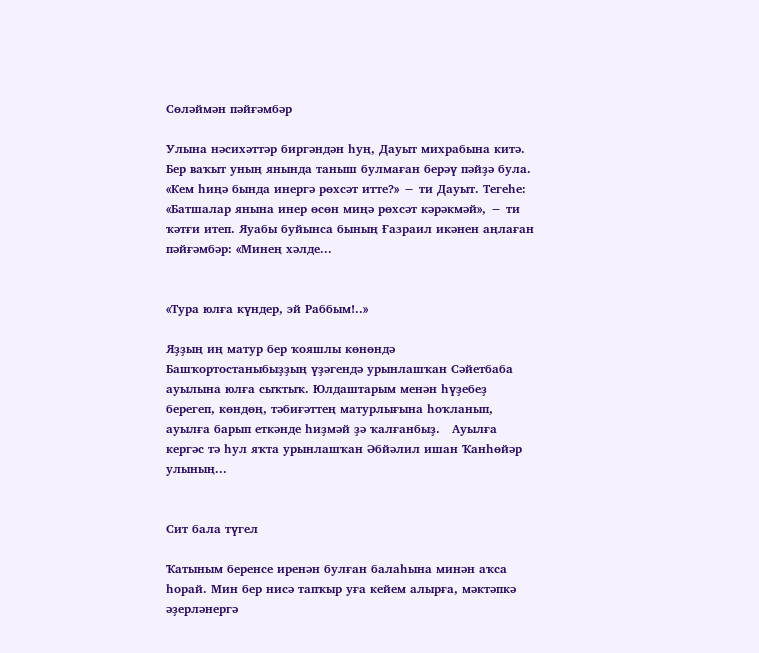Сөләймән пәйғәмбәр

Улына нәсихәттәр биргәндән һуң, Дауыт михрабына китә. Бер ваҡыт уның янында таныш булмаған берәү пәйҙә була. «Кем һиңә бында инергә рөхсәт итте?» − ти Дауыт. Тегеһе: «Батшалар янына инер өсөн миңә рөхсәт кәрәкмәй», − ти ҡәтғи итеп. Яуабы буйынса бының Ғазраил икәнен аңлаған пәйғәмбәр: «Минең хәлде...


«Тура юлға күндер, эй Раббым!..»

Яҙҙың иң матур бер ҡояшлы көнөндә Башҡортостаныбыҙҙың үҙәгендә урынлашҡан Сәйетбаба ауылына юлға сыҡтыҡ. Юлдаштарым менән һүҙебеҙ берегеп, көндөң, тәбиғәттең матурлығына һоҡланып, ауылға барып еткәнде һиҙмәй ҙә ҡалғанбыҙ.   Ауылға кергәс тә һул яҡта урынлашҡан Әбйәлил ишан Ҡанһөйәр улының...


Сит бала түгел

Ҡатыным беренсе иренән булған балаһына минән аҡса һорай. Мин бер нисә тапҡыр уға кейем алырға, мәктәпкә әҙерләнергә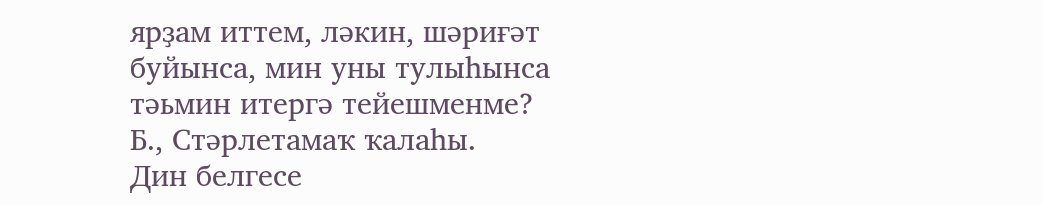ярҙам иттем, ләкин, шәриғәт буйынса, мин уны тулыһынса тәьмин итергә тейешменме?   Б., Стәрлетамаҡ ҡалаһы.   Дин белгесе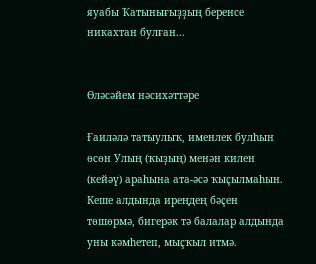яуабы Ҡатынығыҙҙың беренсе никахтан булған...


Өләсәйем нәсихәттәре

Ғаиләлә татыулыҡ, именлек булһын өсөн Улың (ҡыҙың) менән килен (кейәү) араһына ата-әсә ҡыҫылмаһын. Кеше алдында иреңдең бәҫен төшөрмә, бигерәк тә балалар алдында уны кәмһетеп, мыҫҡыл итмә.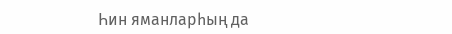Һин яманларһың да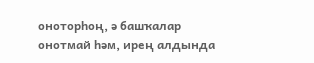оноторһоң, ә башҡалар онотмай һәм, ирең алдында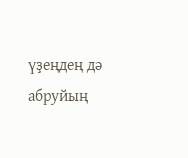үҙеңдең дә абруйың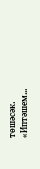төшәсәк. «Иптәшем...